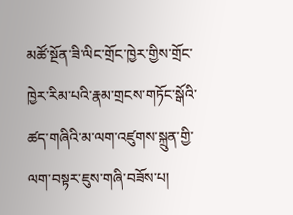མཚོ་སྔོན་ཟི་ལིང་གྲོང་ཁྱེར་གྱིས་གྲོང་ཁྱེར་རིམ་པའི་རྣམ་གྲངས་གཏོང་སྒོའི་ཚད་གཞིའི་མ་ལག་འཛུགས་སྐྲུན་གྱི་ལག་བསྟར་ཇུས་གཞི་བཟོས་པ།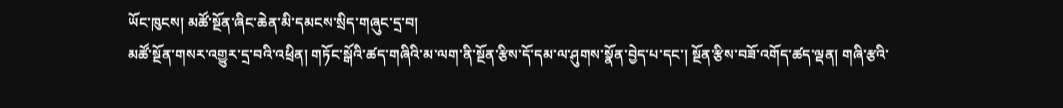ཡོང་ཁུངས། མཚོ་སྔོན་ཞིང་ཆེན་མི་དམངས་སྲིད་གཞུང་དྲ་བ།
མཚོ་སྔོན་གསར་འགྱུར་དྲ་བའི་འཕྲིན། གཏོང་སྒོའི་ཚད་གཞིའི་མ་ལག་ནི་སྔོན་རྩིས་དོ་དམ་ལ་ཤུགས་སྣོན་བྱེད་པ་དང་། སྔོན་རྩིས་བཟོ་འགོད་ཚད་ལྡན། གཞི་རྩའི་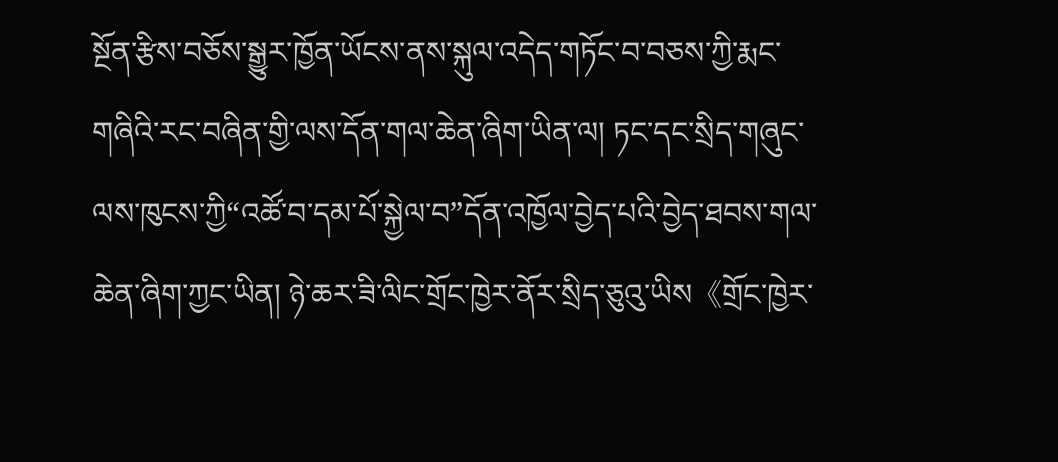སྔོན་རྩིས་བཅོས་སྒྱུར་ཁྱོན་ཡོངས་ནས་སྐུལ་འདེད་གཏོང་བ་བཅས་ཀྱི་རྨང་གཞིའི་རང་བཞིན་གྱི་ལས་དོན་གལ་ཆེན་ཞིག་ཡིན་ལ། ཏང་དང་སྲིད་གཞུང་ལས་ཁུངས་ཀྱི“འཚོ་བ་དམ་པོ་སྐྱེལ་བ”དོན་འཁྱོལ་བྱེད་པའི་བྱེད་ཐབས་གལ་ཆེན་ཞིག་ཀྱང་ཡིན། ཉེ་ཆར་ཟི་ལིང་གྲོང་ཁྱེར་ནོར་སྲིད་ཅུའུ་ཡིས《གྲོང་ཁྱེར་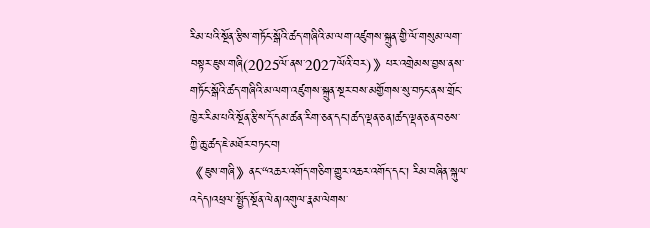རིམ་པའི་སྔོན་རྩིས་གཏོང་སྒོའི་ཚད་གཞིའི་མ་ལག་འཛུགས་སྐྲུན་གྱི་ལོ་གསུམ་ལག་བསྟར་ཇུས་གཞི(2025ལོ་ནས་2027ལོའི་བར)》པར་འགྲེམས་བྱས་ནས་གཏོང་སྒོའི་ཚད་གཞིའི་མ་ལག་འཛུགས་སྐྲུན་སྔར་བས་མགྱོགས་སུ་བཏང་ནས་གྲོང་ཁྱེར་རིམ་པའི་སྔོན་རྩིས་དོ་དམ་ཚན་རིག་ཅན་དང་།ཚད་ལྡན་ཅན།ཚད་ལྡན་ཅན་བཅས་ཀྱི་ཆུ་ཚད་ཇེ་མཐོར་བཏང་བ།
《ཇུས་གཞི》ནང་“འཆར་འགོད་གཅིག་གྱུར་འཆར་འགོད་དང་། རིམ་བཞིན་སྐུལ་འདེད།འཕྲལ་སྤྱོད་སྔོན་ལེན།འགུལ་རྣམ་ལེགས་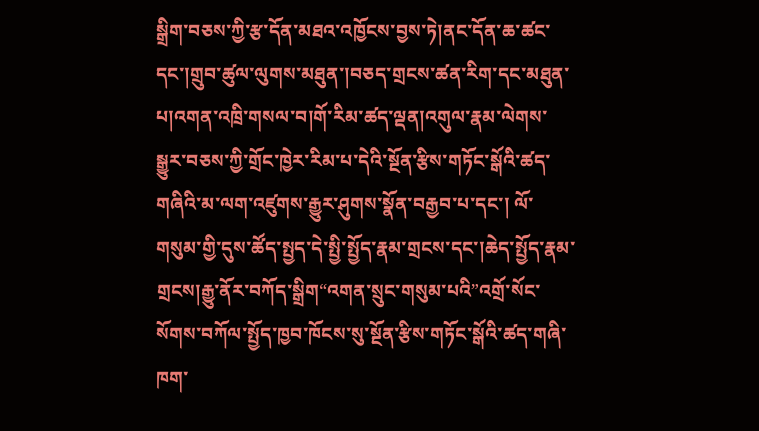སྒྲིག་བཅས་ཀྱི་རྩ་དོན་མཐའ་འཁྱོངས་བྱས་ཏེ།ནང་དོན་ཆ་ཚང་དང་།གྲུབ་ཚུལ་ལུགས་མཐུན་།བཅད་གྲངས་ཚན་རིག་དང་མཐུན་པ།འགན་འཁྲི་གསལ་བ།གོ་རིམ་ཚད་ལྡན།འགུལ་རྣམ་ལེགས་སྒྱུར་བཅས་ཀྱི་གྲོང་ཁྱེར་རིམ་པ་དེའི་སྔོན་རྩིས་གཏོང་སྒོའི་ཚད་གཞིའི་མ་ལག་འཛུགས་རྒྱུར་ཤུགས་སྣོན་བརྒྱབ་པ་དང་། ལོ་གསུམ་གྱི་དུས་ཚོད་སྤྱད་དེ་སྤྱི་སྤྱོད་རྣམ་གྲངས་དང་།ཆེད་སྤྱོད་རྣམ་གྲངས།རྒྱུ་ནོར་བཀོད་སྒྲིག“འགན་སྲུང་གསུམ་པའི”འགྲོ་སོང་སོགས་བཀོལ་སྤྱོད་ཁྱབ་ཁོངས་སུ་སྔོན་རྩིས་གཏོང་སྒོའི་ཚད་གཞི་ཁག་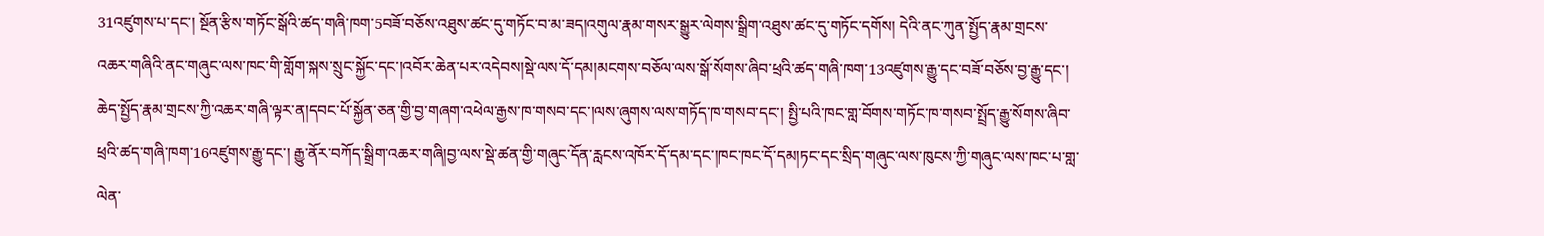31འཛུགས་པ་དང་། སྔོན་རྩིས་གཏོང་སྒོའི་ཚད་གཞི་ཁག་5བཟོ་བཅོས་འཐུས་ཚང་དུ་གཏོང་བ་མ་ཟད།འགུལ་རྣམ་གསར་སྒྱུར་ལེགས་སྒྲིག་འཐུས་ཚང་དུ་གཏོང་དགོས། དེའི་ནང་ཀུན་སྤྱོད་རྣམ་གྲངས་འཆར་གཞིའི་ནང་གཞུང་ལས་ཁང་གི་གློག་སྐས་སྲུང་སྐྱོང་དང་།འབོར་ཆེན་པར་འདེབས།སྡེ་ལས་དོ་དམ།མངགས་བཅོལ་ལས་སྒོ་སོགས་ཞིབ་ཕྲའི་ཚད་གཞི་ཁག་13འཛུགས་རྒྱུ་དང་བཟོ་བཅོས་བྱ་རྒྱུ་དང་། ཆེད་སྤྱོད་རྣམ་གྲངས་ཀྱི་འཆར་གཞི་ལྟར་ན།དབང་པོ་སྐྱོན་ཅན་གྱི་བྱ་གཞག་འཕེལ་རྒྱས་ཁ་གསབ་དང་།ལས་ཞུགས་ལས་གཏོད་ཁ་གསབ་དང་། སྤྱི་པའི་ཁང་གླ་བོགས་གཏོང་ཁ་གསབ་སྤྲོད་རྒྱུ་སོགས་ཞིབ་ཕྲའི་ཚད་གཞི་ཁག་16འཛུགས་རྒྱུ་དང་། རྒྱུ་ནོར་བཀོད་སྒྲིག་འཆར་གཞི།བྱ་ལས་སྡེ་ཚན་གྱི་གཞུང་དོན་རླངས་འཁོར་དོ་དམ་དང་།ཁང་ཁང་དོ་དམ།ཏང་དང་སྲིད་གཞུང་ལས་ཁུངས་ཀྱི་གཞུང་ལས་ཁང་པ་གླ་ལེན་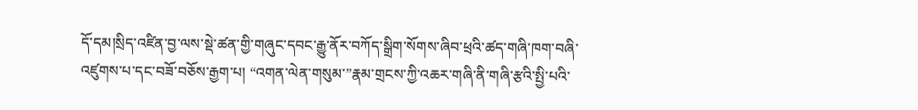དོ་དམ།སྲིད་འཛིན་བྱ་ལས་སྡེ་ཚན་གྱི་གཞུང་དབང་རྒྱུ་ནོར་བཀོད་སྒྲིག་སོགས་ཞིབ་ཕྲའི་ཚད་གཞི་ཁག་བཞི་འཛུགས་པ་དང་བཟོ་བཅོས་རྒྱག་པ། “འགན་ལེན་གསུམ་”རྣམ་གྲངས་ཀྱི་འཆར་གཞི་ནི་གཞི་རྩའི་སྤྱི་པའི་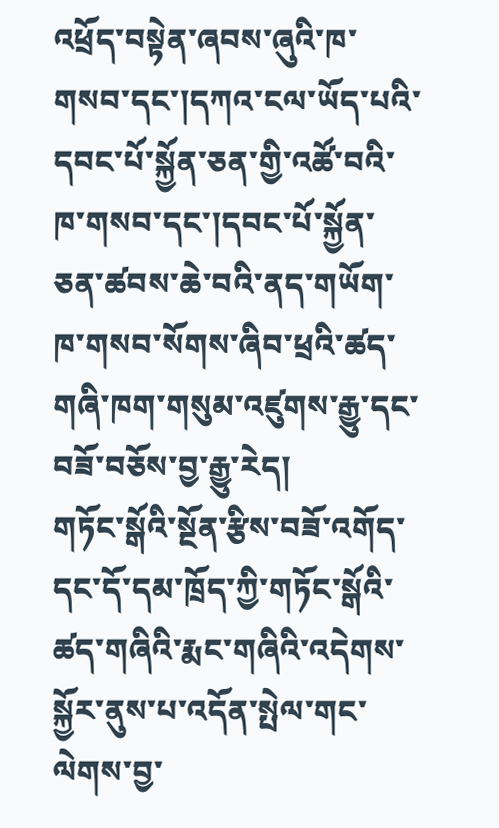འཕྲོད་བསྟེན་ཞབས་ཞུའི་ཁ་གསབ་དང་།དཀའ་ངལ་ཡོད་པའི་དབང་པོ་སྐྱོན་ཅན་གྱི་འཚོ་བའི་ཁ་གསབ་དང་།དབང་པོ་སྐྱོན་ཅན་ཚབས་ཆེ་བའི་ནད་གཡོག་ཁ་གསབ་སོགས་ཞིབ་ཕྲའི་ཚད་གཞི་ཁག་གསུམ་འཛུགས་རྒྱུ་དང་བཟོ་བཅོས་བྱ་རྒྱུ་རེད།
གཏོང་སྒོའི་སྔོན་རྩིས་བཟོ་འགོད་དང་དོ་དམ་ཁྲོད་ཀྱི་གཏོང་སྒོའི་ཚད་གཞིའི་རྨང་གཞིའི་འདེགས་སྐྱོར་ནུས་པ་འདོན་སྤེལ་གང་ལེགས་བྱ་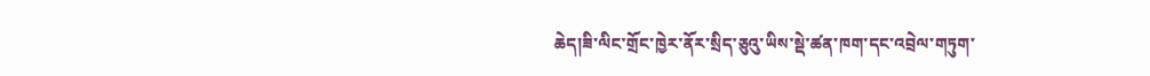ཆེད།ཟི་ལིང་གྲོང་ཁྱེར་ནོར་སྲིད་ཅུའུ་ཡིས་སྡེ་ཚན་ཁག་དང་འབྲེལ་གཏུག་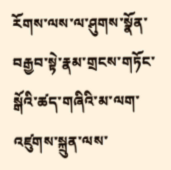རོགས་ལས་ལ་ཤུགས་སྣོན་བརྒྱབ་སྟེ་རྣམ་གྲངས་གཏོང་སྒོའི་ཚད་གཞིའི་མ་ལག་འཛུགས་སྐྲུན་ལས་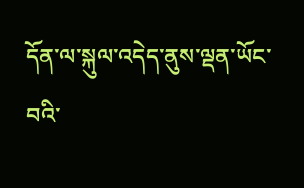དོན་ལ་སྐུལ་འདེད་ནུས་ལྡན་ཡོང་བའི་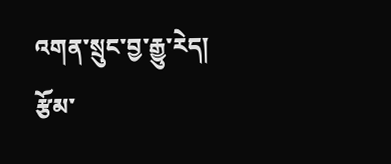འགན་སྲུང་བྱ་རྒྱུ་རེད།
རྩོམ་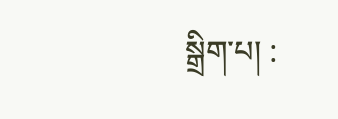སྒྲིག་པ། :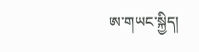ཨ་གཡང་སྐྱིད།